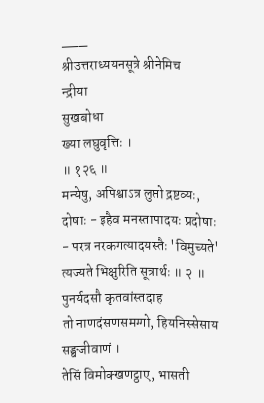___
श्रीउत्तराध्ययनसूत्रे श्रीनेमिच
न्द्रीया
सुखबोधा
ख्या लघुवृत्तिः ।
॥ १२६ ॥
मन्येषु, अपिश्वाऽत्र लुप्तो द्रष्टव्यः, दोषाः - इहैव मनस्तापादयः प्रदोषाः - परत्र नरकगत्यादयस्तैः 'विमुच्यते' त्यज्यते भिक्षुरिति सूत्रार्थः ॥ २ ॥ पुनर्यदसौ कृतवांस्तदाह
तो नाणदंसणसमग्गो, हियनिस्सेसाय सङ्घजीवाणं ।
तेसिं विमोक्खणट्ठाए, भासती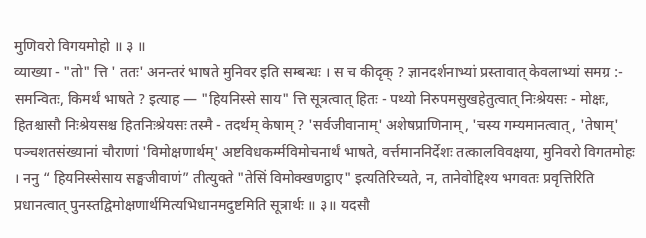मुणिवरो विगयमोहो ॥ ३ ॥
व्याख्या - "तो" त्ति ' ततः' अनन्तरं भाषते मुनिवर इति सम्बन्धः । स च कीदृक् ? ज्ञानदर्शनाभ्यां प्रस्तावात् केवलाभ्यां समग्र :- समन्वितः, किमर्थं भाषते ? इत्याह — "हियनिस्से साय" त्ति सूत्रत्वात् हितः - पथ्यो निरुपमसुखहेतुत्वात् निःश्रेयसः - मोक्षः, हितश्चासौ निःश्रेयसश्च हितनिःश्रेयसः तस्मै - तदर्थम् केषाम् ? 'सर्वजीवानाम्' अशेषप्राणिनाम्, 'चस्य गम्यमानत्वात्, 'तेषाम्' पञ्चशतसंख्यानां चौराणां 'विमोक्षणार्थम्' अष्टविधकर्म्मविमोचनार्थं भाषते, वर्त्तमाननिर्देशः तत्कालविवक्षया, मुनिवरो विगतमोहः । ननु “ हियनिस्सेसाय सङ्घजीवाणं” तीत्युक्ते "तेसिं विमोक्खणट्ठाए" इत्यतिरिच्यते, न, तानेवोद्दिश्य भगवतः प्रवृत्तिरिति प्रधानत्वात् पुनस्तद्विमोक्षणार्थमित्यभिधानमदुष्टमिति सूत्रार्थः ॥ ३॥ यदसौ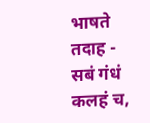भाषते तदाह - सबं गंधं कलहं च,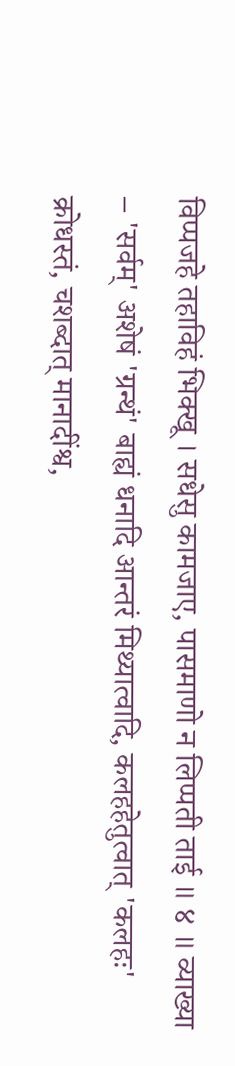विप्पजहे तहाविहं भिक्खू । सधेसु कामजाए, पासमाणो न लिप्पती ताई ॥ ४ ॥ व्याख्या – 'सर्वम्' अशेषं 'ग्रन्थं' बाह्यं धनादि आन्तरं मिथ्यात्वादि, कलहहेतुत्वात् 'कलहः' क्रोधस्तं, चशब्दात् मानादींश्व,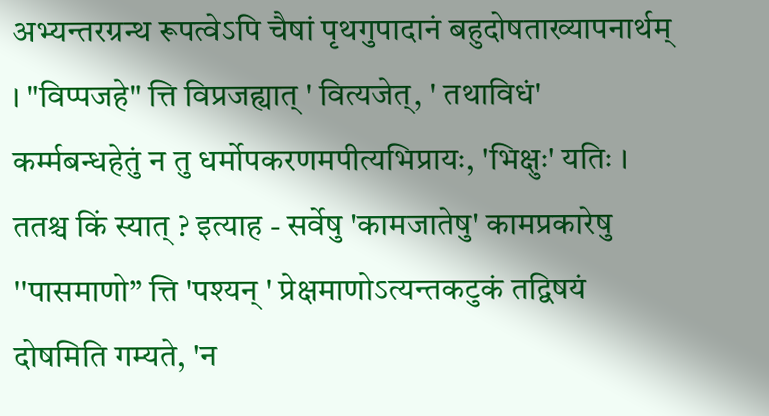अभ्यन्तरग्रन्थ रूपत्वेऽपि चैषां पृथगुपादानं बहुदोषताख्यापनार्थम् । "विप्पजहे" त्ति विप्रजह्यात् ' वित्यजेत्, ' तथाविधं' कर्म्मबन्धहेतुं न तु धर्मोपकरणमपीत्यभिप्रायः, 'भिक्षुः' यतिः । ततश्च किं स्यात् ? इत्याह - सर्वेषु 'कामजातेषु' कामप्रकारेषु ''पासमाणो” त्ति 'पश्यन् ' प्रेक्षमाणोऽत्यन्तकटुकं तद्विषयं दोषमिति गम्यते, 'न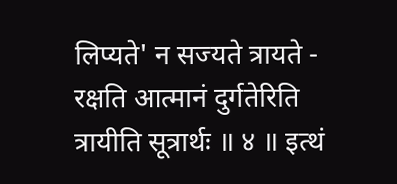लिप्यते' न सज्यते त्रायते - रक्षति आत्मानं दुर्गतेरिति त्रायीति सूत्रार्थः ॥ ४ ॥ इत्थं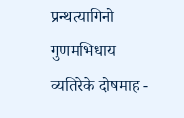प्रन्थत्यागिनो गुणमभिधाय व्यतिरेके दोषमाह -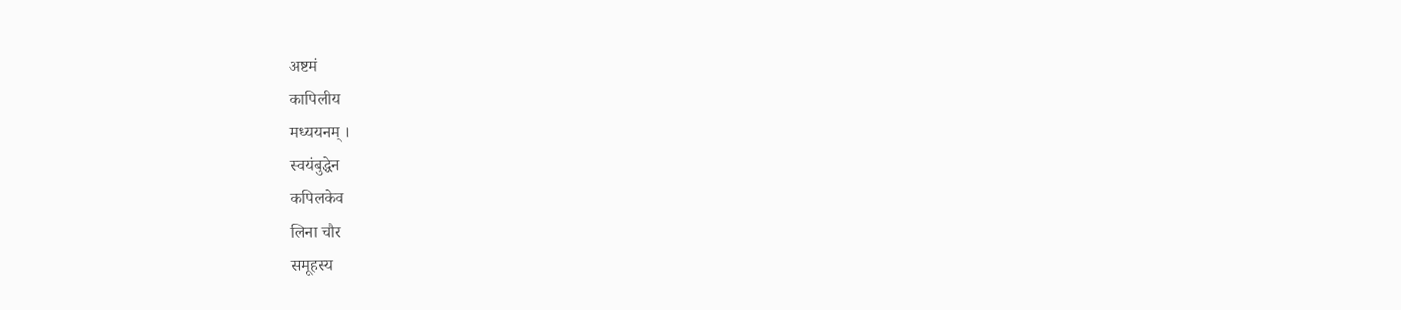अष्टमं
कापिलीय
मध्ययनम् ।
स्वयंबुद्धेन
कपिलकेव
लिना चौर
समूहस्य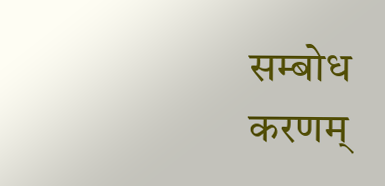सम्बोध
करणम्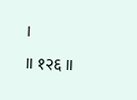।
॥ १२६ ॥